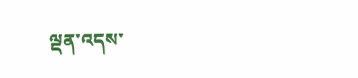ལྡན་འདས་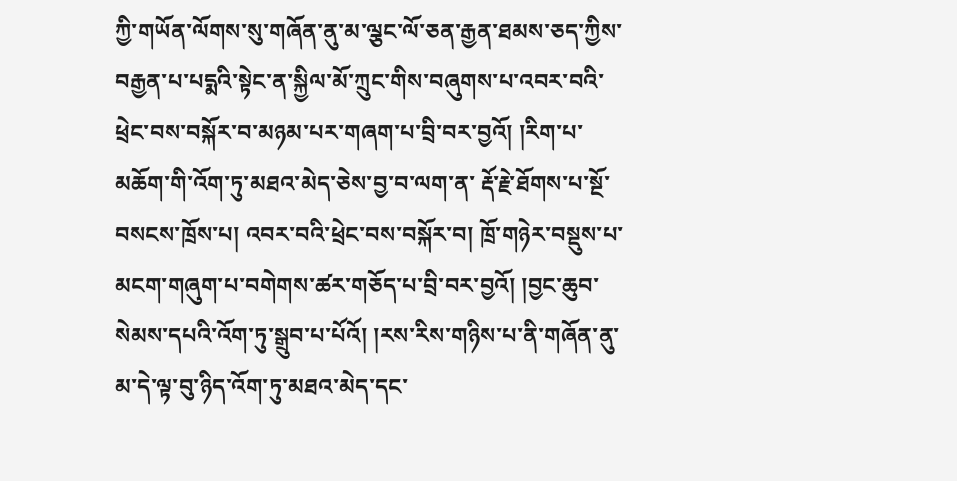ཀྱི་གཡོན་ལོགས་སུ་གཞོན་ནུ་མ་ལྕང་ལོ་ཅན་རྒྱན་ཐམས་ཅད་ཀྱིས་བརྒྱན་པ་པདྨའི་སྟེང་ན་སྐྱིལ་མོ་ཀྲུང་གིས་བཞུགས་པ་འབར་བའི་ཕྲེང་བས་བསྐོར་བ་མཉམ་པར་གཞག་པ་བྲི་བར་བྱའོ། །རིག་པ་མཆོག་གི་འོག་ཏུ་མཐའ་མེད་ཅེས་བྱ་བ་ལག་ན་ རྡོ་རྗེ་ཐོགས་པ་སྔོ་བསངས་ཁྲོས་པ། འབར་བའི་ཕྲེང་བས་བསྐོར་བ། ཁྲོ་གཉེར་བསྡུས་པ་མངག་གཞུག་པ་བགེགས་ཚར་གཅོད་པ་བྲི་བར་བྱའོ། །བྱང་ཆུབ་སེམས་དཔའི་འོག་ཏུ་སྒྲུབ་པ་པོའོ། །རས་རིས་གཉིས་པ་ནི་གཞོན་ནུ་མ་དེ་ལྟ་བུ་ཉིད་འོག་ཏུ་མཐའ་མེད་དང་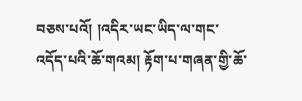བཅས་པའོ། །འདིར་ཡང་ཡིད་ལ་གང་འདོད་པའི་ཆོ་གའམ། རྟོག་པ་གཞན་གྱི་ཆོ་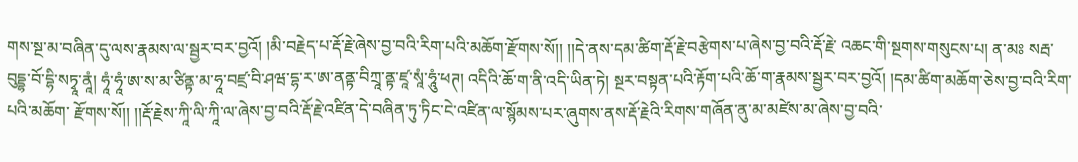གས་སྔ་མ་བཞིན་དུ་ལས་རྣམས་ལ་སྦྱར་བར་བྱའོ། །མི་བརྗེད་པ་རྡོ་རྗེ་ཞེས་བྱ་བའི་རིག་པའི་མཆོག་རྫོགས་སོ།། །།དེ་ནས་དམ་ཚིག་རྡོ་རྗེ་བརྩེགས་པ་ཞེས་བྱ་བའི་རྡོ་རྗེ་ འཆང་གི་སྔགས་གསུངས་པ། ན་མཿ སརྦ་བུདྡྷ་བོ་དྷི་སཏྭཱ་ནཱཾ། ཧཱཾ་ཧཱཾ་ཨ་ས་མ་ཙིནྟ་མ་ཧཱ་བཛྲ་བི་ཤཝ་དྷ་ར་ཨ་ནནྟ་བིཀྲཱ་ནྟ་ཛཱ་སཱཾ་ཧཱུཾ་ཕཊ། འདིའི་ཆོ་ག་ནི་འདི་ཡིན་ཏེ། སྔར་བསྟན་པའི་རྟོག་པའི་ཆོ་ག་རྣམས་སྦྱར་བར་བྱའོ། །དམ་ཚིག་མཆོག་ཅེས་བྱ་བའི་རིག་པའི་མཆོག་ རྫོགས་སོ།། །།རྡོ་རྗེས་ཀཱི་ལི་ཀཱི་ལ་ཞེས་བྱ་བའི་རྡོ་རྗེ་འཛིན་དེ་བཞིན་ཏུ་ཏིང་ངེ་འཛིན་ལ་སྙོམས་པར་ཞུགས་ནས་རྡོ་རྗེའི་རིགས་གཞོན་ནུ་མ་མཛེས་མ་ཞེས་བྱ་བའི་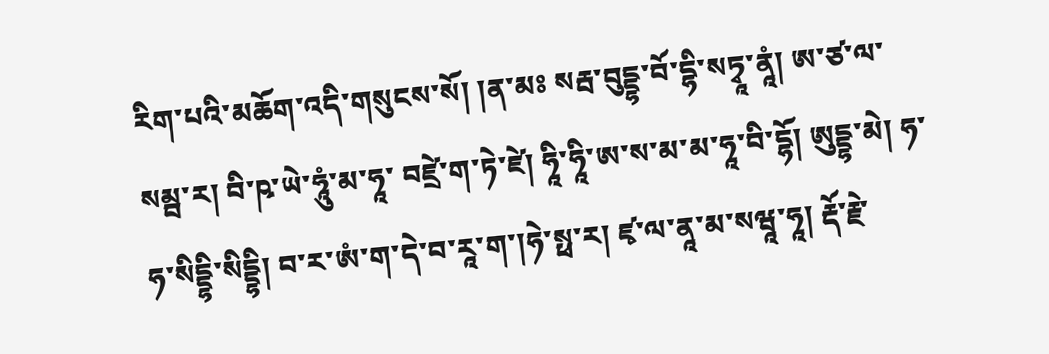རིག་པའི་མཆོག་འདི་གསུངས་སོ། །ན་མཿ སརྦ་བུདྡྷ་བོ་དྷི་སཏྭཱ་ནཱཾ། ཨ་ཙ་ལ་སམྦ་ར། བི་ཥ་ཡེ་ཧཱུཾ་མ་ཧཱ་ བཛྲེ་ག་ཏེ་ཛེ། ཧཱི་ཧཱི་ཨ་ས་མ་མ་ཧཱ་བི་དྷོ། ཨུདྡྷ་མེ། ཧ་ཧ་སིདྡྷི་སིདྡྷི། བ་ར་ཨཾ་ག་དེ་བ་རཱ་ག་།ཧེ་སྥ་ར། ཛྭ་ལ་ནཱ་མ་སཝཱ་ཧཱ། རྡོ་རྗེ་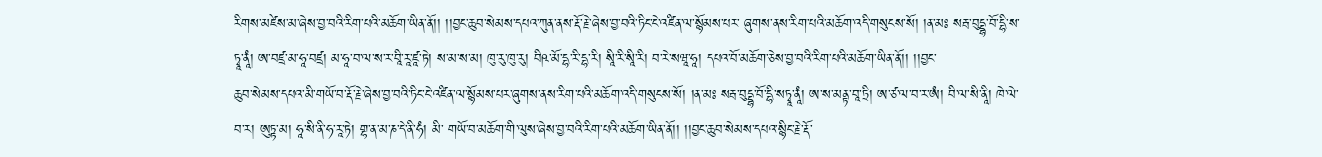རིགས་མཛེས་མ་ཞེས་བྱ་བའི་རིག་པའི་མཆོག་ཡིན་ནོ།། །།བྱང་ཆུབ་སེམས་དཔའ་ཀུན་ནས་རྡོ་རྗེ་ཞེས་བྱ་བའི་ཏིང་ངེ་འཛིན་ལ་སྙོམས་པར་ ཞུགས་ནས་རིག་པའི་མཆོག་འདི་གསུངས་སོ། །ན་མཿ སརྦ་བུདྡྷ་བོ་དྷི་ས་ཏྭཱ་ནཱཾ། ཨ་བཛྲ་མ་ཧཱ་བཛྲ། མ་ཧཱ་བ་ལ་ས་ར་བཱི་རཱ་ཛཱ་ཏེ། ས་མ་ས་མ། ཁུ་རུ་ཁུ་རུ། བིཥ་མོ་དྷ་རི་དྷ་རི། སཱི་རི་སཱི་རི། བ་རེ་སཝཱ་ཧཱ། དཔའ་བོ་མཆོག་ཅེས་བྱ་བའི་རིག་པའི་མཆོག་ཡིན་ནོ།། །།བྱང་
ཆུབ་སེམས་དཔའ་མི་གཡོ་བ་རྡོ་རྗེ་ཞེས་བྱ་བའི་ཏིང་ངེ་འཛིན་ལ་སྙོམས་པར་ཞུགས་ནས་རིག་པའི་མཆོག་འདི་གསུངས་སོ། །ན་མཿ སརྦ་བུདྡྷ་བོ་དྷི་སཏྭཱ་ནཱཾ། ཨ་ས་མནྟ་བཱ་ཏྲི། ཨ་ཙ་ལ་བ་ར་ཨཾ། བི་ལ་སི་ནཱི། ཁེ་ལེ་བ་ར། ཨུཏྟ་མ། ཧཱ་སི་ནི་ཧ་རཱ་ཏེ། གྷ་ན་མ་ཎ་དེ་ནི་ཧཾ། མི་ གཡོ་བ་མཆོག་གི་ལུས་ཞེས་བྱ་བའི་རིག་པའི་མཆོག་ཡིན་ནོ།། །།བྱང་ཆུབ་སེམས་དཔའ་སྙིང་རྗེ་རྡོ་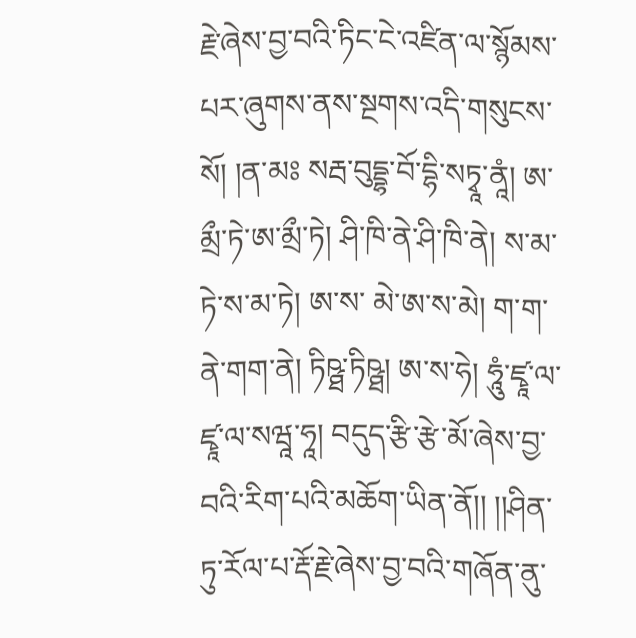རྗེ་ཞེས་བྱ་བའི་ཏིང་ངེ་འཛིན་ལ་སྙོམས་པར་ཞུགས་ནས་སྔགས་འདི་གསུངས་སོ། །ན་མཿ སརྦ་བུདྡྷ་བོ་དྷི་སཏྭཱ་ནཱཾ། ཨ་མྲྀ་ཏེ་ཨ་མྲྀ་ཏེ། ཤི་ཁི་ནེ་ཤི་ཁི་ནེ། ས་མ་ཏེ་ས་མ་ཏེ། ཨ་ས་ མེ་ཨ་ས་མེ། ག་ག་ནེ་གག་ནེ། ཏིཥྠ་ཏིཥྠ། ཨ་ས་ཧེ། ཧཱུཾ་ཛྭཱ་ལ་ཛྭཱ་ལ་སཝཱ་ཧཱ། བདུད་རྩི་རྩེ་མོ་ཞེས་བྱ་བའི་རིག་པའི་མཆོག་ཡིན་ནོ།། །།ཤིན་ཏུ་རོལ་པ་རྡོ་རྗེ་ཞེས་བྱ་བའི་གཞོན་ནུ་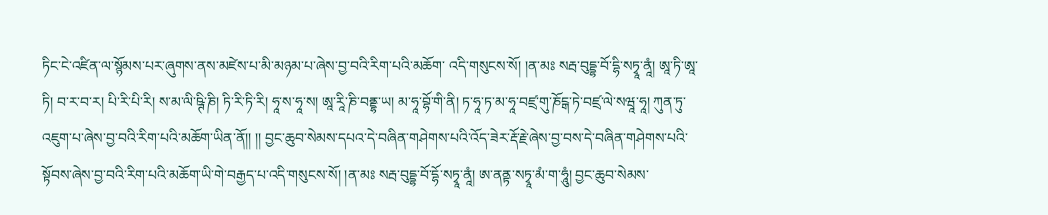ཏིང་ངེ་འཛིན་ལ་སྙོམས་པར་ཞུགས་ནས་མཛེས་པ་མི་མཉམ་པ་ཞེས་བྱ་བའི་རིག་པའི་མཆོག་ འདི་གསུངས་སོ། །ན་མཿ སརྦ་བུདྡྷ་བོ་དྷི་སཏྭཱ་ནཱཾ། ཨཱ་ཏི་ཨཱ་ཏི། བ་ར་བ་ར། པི་རི་པི་རི། ས་མ་ལི་ཥྚི་ཎི། ཏི་རི་ཏི་རི། ཧཱ་ས་ཧཱ་ས། ཨཱ་རཱི་ཎི་བནྡྷ་ཡ། མ་ཧཱ་བྷོ་གི་ནི། ཏ་ཧཱ་ཏ་མ་ཧཱ་བཛྲ་གུ་ཎོངྒ་ཏེ་བཛྲ་ལེ་སཝཱ་ཧཱ། ཀུན་ཏུ་འཇུག་པ་ཞེས་བྱ་བའི་རིག་པའི་མཆོག་ཡིན་ནོ།། །། བྱང་ཆུབ་སེམས་དཔའ་དེ་བཞིན་གཤེགས་པའི་འོད་ཟེར་རྡོ་རྗེ་ཞེས་བྱ་བས་དེ་བཞིན་གཤེགས་པའི་སྟོབས་ཞེས་བྱ་བའི་རིག་པའི་མཆོག་ཡི་གེ་བརྒྱད་པ་འདི་གསུངས་སོ། །ན་མཿ སརྦ་བུདྡྷ་བོ་དྷོ་སཏྭཱ་ནཱཾ། ཨ་ནནྟ་སཏྭཱ་མཾ་ག་ཧཱུཾ། བྱང་ཆུབ་སེམས་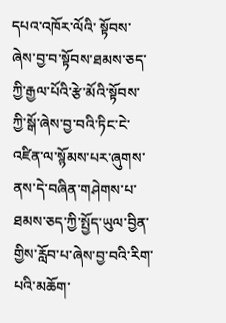དཔའ་འཁོར་ལོའི་ སྟོབས་ཞེས་བྱ་བ་སྟོབས་ཐམས་ཅད་ཀྱི་རྒྱལ་པོའི་རྩེ་མོའི་སྟོབས་ཀྱི་སྒོ་ཞེས་བྱ་བའི་ཏིང་ངེ་འཛིན་ལ་སྙོམས་པར་ཞུགས་ནས་དེ་བཞིན་གཤེགས་པ་ཐམས་ཅད་ཀྱི་སྤྱོད་ཡུལ་བྱིན་གྱིས་རློབ་པ་ཞེས་བྱ་བའི་རིག་པའི་མཆོག་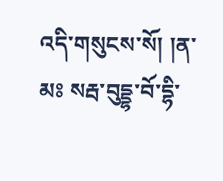འདི་གསུངས་སོ། །ན་མཿ སརྦ་བུདྡྷ་བོ་དྷི་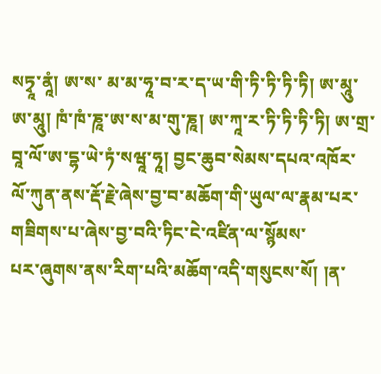སཏྭཱ་ནཱཾ། ཨ་ས་ མ་མ་ཧཱ་བ་ར་ད་ཡ་གི་ཏི་ཏི་ཏི་ཏི། ཨ་མཱུ་ཨ་མཱུ། ཁཾ་ཁཾ་ཎཱ་ཨ་ས་མ་གུ་ཎཱ། ཨ་ཀཱ་ར་ཏི་ཏི་ཏི་ཏི། ཨ་གྲ་བཱ་ལོ་ཨ་དྷ་ཡེ་ཏཾ་སཝཱ་ཧཱ། བྱང་ཆུབ་སེམས་དཔའ་འཁོར་ལོ་ཀུན་ནས་རྡོ་རྗེ་ཞེས་བྱ་བ་མཆོག་གི་ཡུལ་ལ་རྣམ་པར་གཟིགས་པ་ཞེས་བྱ་བའི་ཏིང་ངེ་འཛིན་ལ་སྙོམས་
པར་ཞུགས་ནས་རིག་པའི་མཆོག་འདི་གསུངས་སོ། །ན་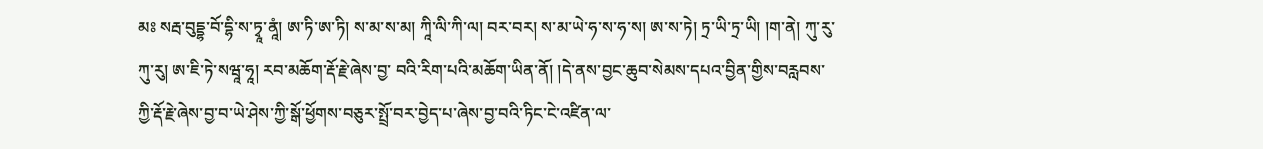མཿ སརྦ་བུདྡྷ་བོ་དྷི་ས་ཏྭཱ་ནཱཾ། ཨ་ཏི་ཨ་ཏི། ས་མ་ས་མ། ཀཱི་ལི་ཀི་ལ། བར་བར། ས་མ་ཡེ་ཧ་ས་ཧ་ས། ཨ་ས་ཏེ། ཏྲ་ཡི་ཏྲ་ཡི། །ག་ནེ། ཀུ་རུ་ཀུ་རུ། ཨ་ཇི་ཏེ་སཝཱ་ཧཱ། རབ་མཆོག་རྡོ་རྗེ་ཞེས་བྱ་ བའི་རིག་པའི་མཆོག་ཡིན་ནོ། །དེ་ནས་བྱང་ཆུབ་སེམས་དཔའ་བྱིན་གྱིས་བརླབས་ཀྱི་རྡོ་རྗེ་ཞེས་བྱ་བ་ཡེ་ཤེས་ཀྱི་སྒོ་ཕྱོགས་བཅུར་སྤྲོ་བར་བྱེད་པ་ཞེས་བྱ་བའི་ཏིང་ངེ་འཛིན་ལ་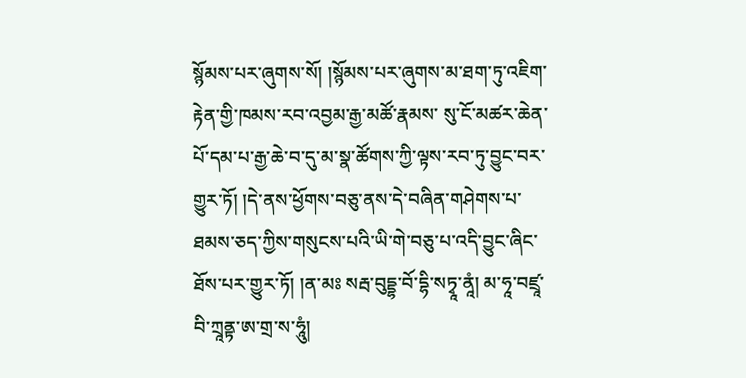སྙོམས་པར་ཞུགས་སོ། །སྙོམས་པར་ཞུགས་མ་ཐག་ཏུ་འཇིག་རྟེན་གྱི་ཁམས་རབ་འབྱམ་རྒྱ་མཚོ་རྣམས་ སུ་ངོ་མཚར་ཆེན་པོ་དམ་པ་རྒྱ་ཆེ་བ་དུ་མ་སྣ་ཚོགས་ཀྱི་ལྟས་རབ་ཏུ་བྱུང་བར་གྱུར་ཏོ། །དེ་ནས་ཕྱོགས་བཅུ་ནས་དེ་བཞིན་གཤེགས་པ་ཐམས་ཅད་ཀྱིས་གསུངས་པའི་ཡི་གེ་བཅུ་པ་འདི་བྱུང་ཞིང་ཐོས་པར་གྱུར་ཏོ། །ན་མཿ སརྦ་བུདྡྷ་བོ་དྷི་སཏྭཱ་ནཱཾ། མ་ཧཱ་བཛྲཱ་བི་ཀྲཱནྟ་ཨ་གྲ་ས་ཧཱུཾ།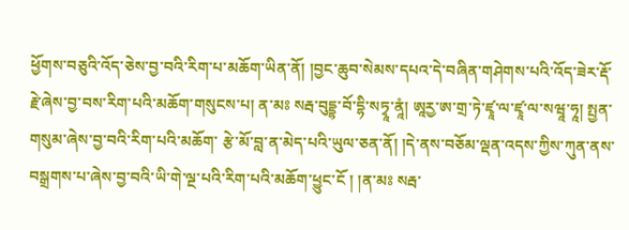ཕྱོགས་བཅུའི་འོད་ཅེས་བྱ་བའི་རིག་པ་མཆོག་ཡིན་ནོ། །བྱང་ཆུབ་སེམས་དཔའ་དེ་བཞིན་གཤེགས་པའི་འོད་ཟེར་རྡོ་རྗེ་ཞེས་བྱ་བས་རིག་པའི་མཆོག་གསུངས་པ། ན་མཿ སརྦ་བུདྡྷ་བོ་དྷི་སཏྭཱ་ནཱཾ། ཨཱརྱ་ཨ་གྲ་ཏེ་ཛྭཱ་ལ་ཛྭཱ་ལ་སཝཱ་ཧཱ། སྤྱན་གསུམ་ཞེས་བྱ་བའི་རིག་པའི་མཆོག་ རྩེ་མོ་བླ་ན་མེད་པའི་ཡུལ་ཅན་ནོ། །དེ་ནས་བཅོམ་ལྡན་འདས་ཀྱིས་ཀུན་ནས་བསྒྲགས་པ་ཞེས་བྱ་བའི་ཡི་གེ་ལྔ་པའི་རིག་པའི་མཆོག་ཕྱུང་ངོ ། །ན་མཿ སརྦ་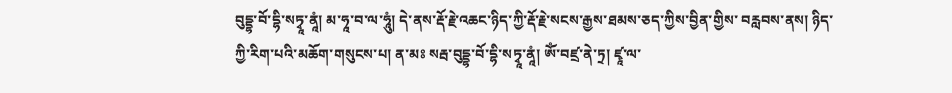བུདྡྷ་བོ་དྷི་སཏྭཱ་ནཱཾ། མ་ཧཱ་བ་ལ་ཧཱུཾ། དེ་ནས་རྡོ་རྗེ་འཆང་ཉིད་ཀྱི་རྡོ་རྗེ་སངས་རྒྱས་ཐམས་ཅད་ཀྱིས་བྱིན་གྱིས་ བརླབས་ནས། ཉིད་ཀྱི་རིག་པའི་མཆོག་གསུངས་པ། ན་མཿ སརྦ་བུདྡྷ་བོ་དྷི་སཏྭཱ་ནཱཾ། ཨོཾ་བཛྲ་ནེ་ཏྲ། ཛྭཱ་ལ་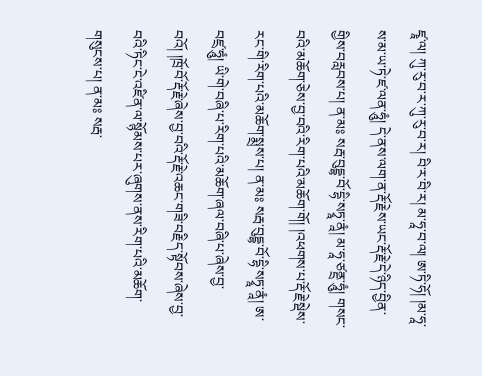ཛྭཱ་ལ། ཀུ་རུ་བ་ར་ཀུ་རུ་བ་ར། བི་ར་བི་ར། མ་ཧཱ་བ་ལ། ཨ་ཏི་ཧོ། །མ་ཧཱ་ས་མ་ཡ་ཏེ་ཛ་ལན་ཧཱུཾ། དེ་ནས་ལག་ན་རྡོ་རྗེས་ཡང་རྡོ་རྗེ་དེ་ཉིད་བྱིན་གྱིས་བརླབས་པ། ན་མཿ སརྦ་བུདྡྷ་བོ་དྷི་སཏྭཱ་ནཱཾ། མ་ཧཱ་ཙནྡྲ་ཧཱུཾ། གསང་བའི་མཆོག་ཅེས་བྱ་བའི་རིག་པའི་མཆོག་གོ། །འཕགས་པ་རྡོ་རྗེ་སྡེས་རང་གི་རིག་པའི་མཆོག་སྨྲས་པ། ན་མཿ སརྦ་བུདྡྷ་བོ་དྷི་སཏྭཱ་ནཱཾ། ཨ་བཛྲ་ཧཱུཾ། ཡི་གེ་བཞི་པ་རིག་པའི་མཆོག་ཞལ་བཞི་པ་ཞེས་བྱ་
བའོ། །ཁྲོ་བོ་རྡོ་རྗེ་ཞེས་བྱ་བའི་རྡོ་རྗེ་འཆང་གཟི་བརྗིད་སྟོབས་ཞེས་བྱ་བའི་ཏིང་ངེ་འཛིན་ལ་སྙོམས་པར་ཞུགས་ནས་རིག་པའི་མཆོག་གསུངས་པ། ན་མཿ སརྦ་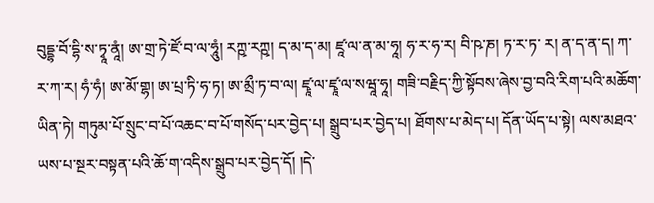བུདྡྷ་བོ་དྷི་ས་ཏྭཱ་ནཱཾ། ཨ་གྲ་ཏེ་ཛོ་བ་ལ་ཧཱུཾ། རཀྵ་རཀྵ། ད་མ་ད་མ། ཛཱ་ལ་ན་མ་ཧཱ། ཧ་ར་ཧ་ར། བི་ཥ་ཎ། ཏ་ར་ཏ་ ར། ན་ད་ན་ད། ཀ་ར་ཀ་ར། ཧཾ་ཧཾ། ཨ་མོ་གྷ། ཨ་པྲ་ཏི་ཧ་ཏ། ཨ་མྲྀ་ཏ་བ་ལ། ཛྭཱ་ལ་ཛྭཱ་ལ་སཝཱ་ཧཱ། གཟི་བརྗིད་ཀྱི་སྟོབས་ཞེས་བྱ་བའི་རིག་པའི་མཆོག་ཡིན་ཏེ། གཏུམ་པོ་སྲུང་བ་པོ་འཆང་བ་པོ་གསོད་པར་བྱེད་པ། སྒྲུབ་པར་བྱེད་པ། ཐོགས་པ་མེད་པ། དོན་ཡོད་པ་སྟེ། ལས་མཐའ་ཡས་པ་སྔར་བསྟན་པའི་ཆོ་ག་འདིས་སྒྲུབ་པར་བྱེད་དོ། །དེ་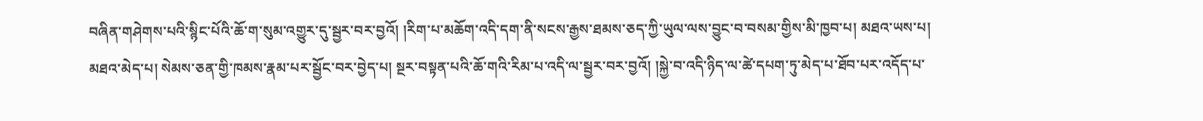བཞིན་གཤེགས་པའི་སྙིང་པོའི་ཆོ་ག་སུམ་འགྱུར་དུ་སྦྱར་བར་བྱའོ། །རིག་པ་མཆོག་འདི་དག་ནི་སངས་རྒྱས་ཐམས་ཅད་ཀྱི་ཡུལ་ལས་བྱུང་བ་བསམ་གྱིས་མི་ཁྱབ་པ། མཐའ་ཡས་པ། མཐའ་མེད་པ། སེམས་ཅན་གྱི་ཁམས་རྣམ་པར་སྦྱོང་བར་བྱེད་པ། སྔར་བསྟན་པའི་ཆོ་གའི་རིམ་པ་འདི་ལ་སྦྱར་བར་བྱའོ། །སྐྱེ་བ་འདི་ཉིད་ལ་ཚེ་དཔག་ཏུ་མེད་པ་ཐོབ་པར་འདོད་པ་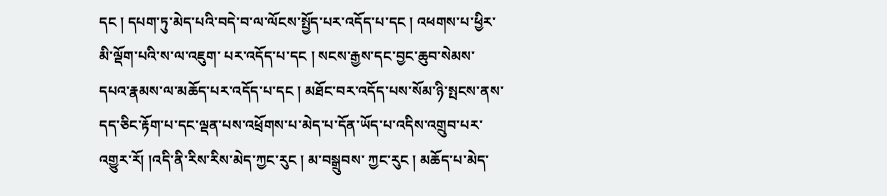དང ། དཔག་ཏུ་མེད་པའི་བདེ་བ་ལ་ལོངས་སྤྱོད་པར་འདོད་པ་དང ། འཕགས་པ་ཕྱིར་མི་ལྡོག་པའི་ས་ལ་འཇུག་ པར་འདོད་པ་དང ། སངས་རྒྱས་དང་བྱང་ཆུབ་སེམས་དཔའ་རྣམས་ལ་མཆོད་པར་འདོད་པ་དང ། མཐོང་བར་འདོད་པས་སོམ་ཉི་སྤངས་ནས་དད་ཅིང་རྟོག་པ་དང་ལྡན་པས་འཕྲོགས་པ་མེད་པ་དོན་ཡོད་པ་འདིས་འགྲུབ་པར་འགྱུར་རོ། །འདི་ནི་རིས་རིས་མེད་ཀྱང་རུང ། མ་བསྒྲུབས་ ཀྱང་རུང ། མཆོད་པ་མེད་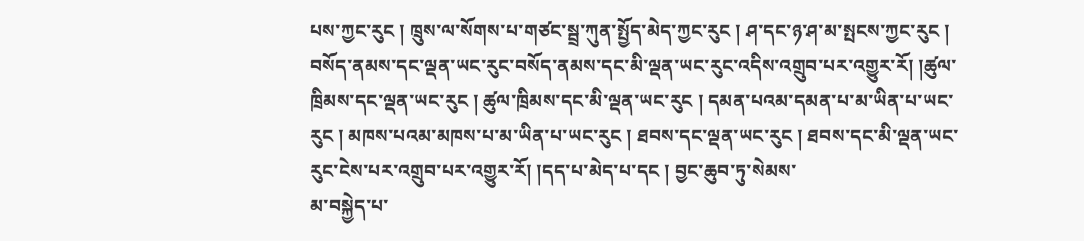པས་ཀྱང་རུང ། ཁྲུས་ལ་སོགས་པ་གཙང་སྦྲ་ཀུན་སྤྱོད་མེད་ཀྱང་རུང ། ཤ་དང་ཉ་ཤ་མ་སྤངས་ཀྱང་རུང ། བསོད་ནམས་དང་ལྡན་ཡང་རུང་བསོད་ནམས་དང་མི་ལྡན་ཡང་རུང་འདིས་འགྲུབ་པར་འགྱུར་རོ། །ཚུལ་ཁྲིམས་དང་ལྡན་ཡང་རུང ། ཚུལ་ཁྲིམས་དང་མི་ལྡན་ཡང་རུང ། དམན་པའམ་དམན་པ་མ་ཡིན་པ་ཡང་རུང ། མཁས་པའམ་མཁས་པ་མ་ཡིན་པ་ཡང་རུང ། ཐབས་དང་ལྡན་ཡང་རུང ། ཐབས་དང་མི་ལྡན་ཡང་རུང་ངེས་པར་འགྲུབ་པར་འགྱུར་རོ། །དད་པ་མེད་པ་དང ། བྱང་ཆུབ་ཏུ་སེམས་
མ་བསྐྱེད་པ་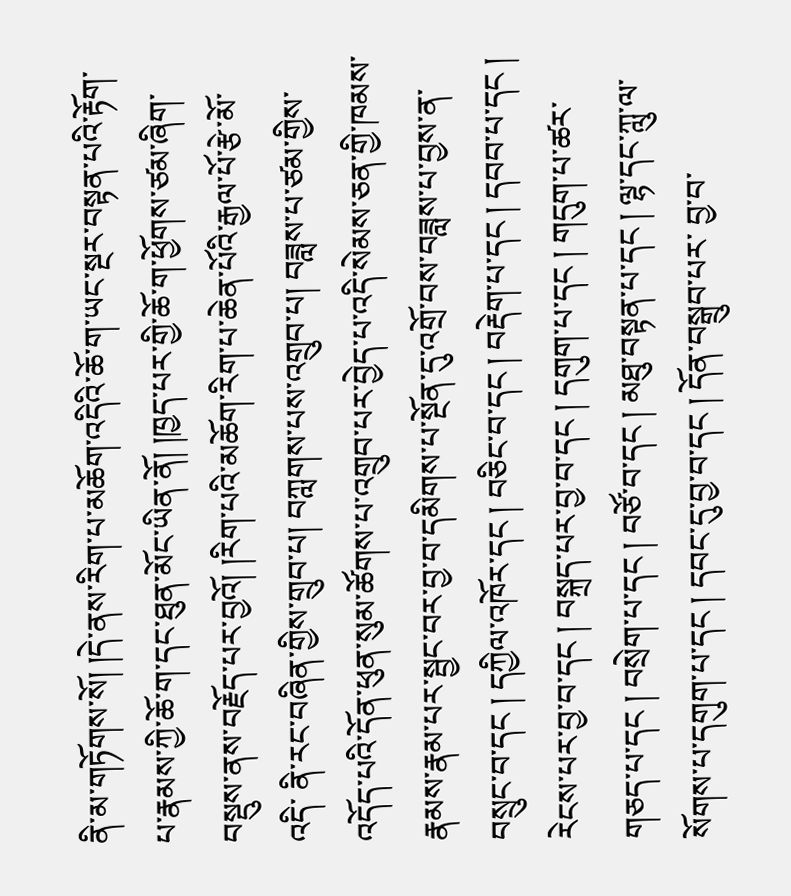ནི་མ་གཏོགས་སོ། །དེ་ནས་རིག་པ་མཆོག་འདིའི་ཆོ་ག་ཡང་སྔར་བསྟན་པའི་རྟོག་པ་རྣམས་ཀྱི་ཆོ་ག་དང་ཐུན་མོང་ཡིན་ནོ། །ཁྱད་པར་གྱི་ཆོ་ག་ཕྱོགས་ཙམ་ཞིག་བསྡུས་ནས་བརྗོད་པར་བྱའོ། །རིག་པའི་མཆོག་རིག་པ་ཆེན་པོའི་རྒྱལ་པོ་རྩེ་མོ་འདི་ ནི་རང་བཞིན་གྱིས་གྲུབ་པ། བཀླགས་པས་འགྲུབ་པ། བཟླས་པ་ཙམ་གྱིས་འདོད་པའི་དོན་ཕུན་སུམ་ཚོགས་པ་འགྲུབ་པར་བྱེད་པ་འདི་སེམས་ཅན་གྱི་ཁམས་རྣམས་རྣམ་པར་སྦྱང་བར་བྱ་བ་དམིགས་པ་སྔོན་དུ་འགྲོ་བས་བཟླས་པ་བྱས་ན་བསྲུང་བ་དང ། དཀྱིལ་འཁོར་དང ། བཅིང་བ་དང ། བརྡེག་པ་དང ། དབབ་པ་དང ། རེངས་པར་བྱ་བ་དང ། བསྐྲད་པར་བྱ་བ་དང ། དགུག་པ་དང ། གདུག་པ་ཚར་གཅད་པ་དང ། བསྲེག་པ་དང ། བཙོ་བ་དང ། མཐུ་བསྟན་པ་དང ། ལྷ་དང་ཀླུ་ལ་སོགས་པ་དགུག་པ་དང ། དབང་དུ་བྱ་བ་དང ། དོན་བསྒྲུབ་པར་ བྱ་བ་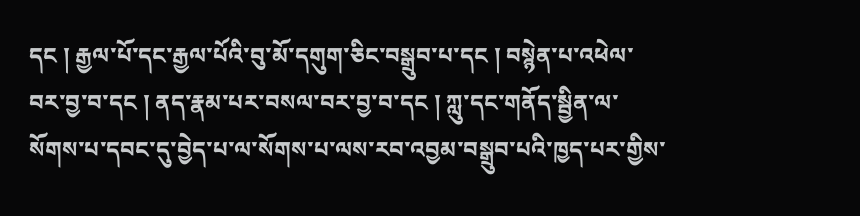དང ། རྒྱལ་པོ་དང་རྒྱལ་པོའི་བུ་མོ་དགུག་ཅིང་བསྒྲུབ་པ་དང ། བསྙེན་པ་འཕེལ་བར་བྱ་བ་དང ། ནད་རྣམ་པར་བསལ་བར་བྱ་བ་དང ། ཀླུ་དང་གནོད་སྦྱིན་ལ་སོགས་པ་དབང་དུ་བྱེད་པ་ལ་སོགས་པ་ལས་རབ་འབྱམ་བསྒྲུབ་པའི་ཁྱད་པར་གྱིས་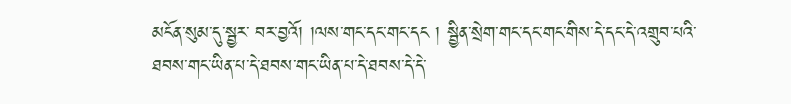མངོན་སུམ་དུ་སྦྱར་ བར་བྱའོ། །ལས་གང་དང་གང་དང ། སྦྱིན་སྲེག་གང་དང་གང་གིས་དེ་དང་དེ་འགྲུབ་པའི་ཐབས་གང་ཡིན་པ་དེ་ཐབས་གང་ཡིན་པ་དེ་ཐབས་དེ་དེ་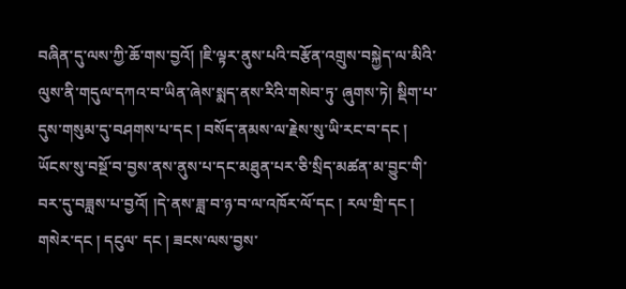བཞིན་དུ་ལས་ཀྱི་ཆོ་གས་བྱའོ། །ཇི་ལྟར་ནུས་པའི་བརྩོན་འགྲུས་བསྐྱེད་ལ་མིའི་ལུས་ནི་གདུལ་དཀའ་བ་ཡིན་ཞེས་སྨད་ནས་རིའི་གསེབ་ཏུ་ ཞུགས་ཏེ། སྡིག་པ་དུས་གསུམ་དུ་བཤགས་པ་དང ། བསོད་ནམས་ལ་རྗེས་སུ་ཡི་རང་བ་དང ། ཡོངས་སུ་བསྔོ་བ་བྱས་ནས་ནུས་པ་དང་མཐུན་པར་ཅི་སྲིད་མཚན་མ་བྱུང་གི་བར་དུ་བཟླས་པ་བྱའོ། །དེ་ནས་ཟླ་བ་ཉ་བ་ལ་འཁོར་ལོ་དང ། རལ་གྲི་དང ། གསེར་དང ། དངུལ་ དང ། ཟངས་ལས་བྱས་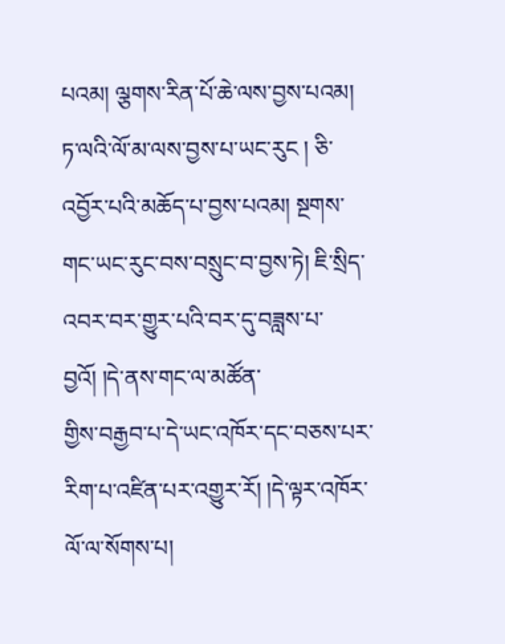པའམ། ལྕགས་རིན་པོ་ཆེ་ལས་བྱས་པའམ། ཏ་ལའི་ལོ་མ་ལས་བྱས་པ་ཡང་རུང ། ཅི་འབྱོར་པའི་མཆོད་པ་བྱས་པའམ། སྔགས་གང་ཡང་རུང་བས་བསྲུང་བ་བྱས་ཏེ། ཇི་སྲིད་འབར་བར་གྱུར་པའི་བར་དུ་བཟླས་པ་བྱའོ། །དེ་ནས་གང་ལ་མཚོན་
གྱིས་བརྒྱབ་པ་དེ་ཡང་འཁོར་དང་བཅས་པར་རིག་པ་འཛིན་པར་འགྱུར་རོ། །དེ་ལྟར་འཁོར་ལོ་ལ་སོགས་པ།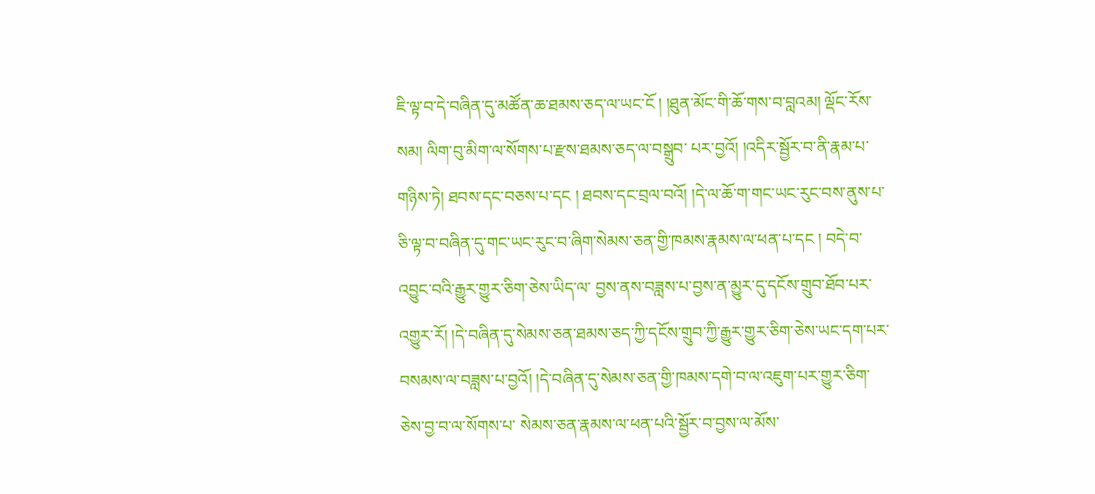ཇི་ལྟ་བ་དེ་བཞིན་དུ་མཚོན་ཆ་ཐམས་ཅད་ལ་ཡང་ངོ ། །ཐུན་མོང་གི་ཆོ་གས་བ་བླའམ། ལྡོང་རོས་སམ། ལིག་བུ་མིག་ལ་སོགས་པ་རྫས་ཐམས་ཅད་ལ་བསྒྲུབ་ པར་བྱའོ། །འདིར་སྦྱོར་བ་ནི་རྣམ་པ་གཉིས་ཏེ། ཐབས་དང་བཅས་པ་དང ། ཐབས་དང་བྲལ་བའོ། །དེ་ལ་ཆོ་ག་གང་ཡང་རུང་བས་ནུས་པ་ཅི་ལྟ་བ་བཞིན་དུ་གང་ཡང་རུང་བ་ཞིག་སེམས་ཅན་གྱི་ཁམས་རྣམས་ལ་ཕན་པ་དང ། བདེ་བ་འབྱུང་བའི་རྒྱུར་གྱུར་ཅིག་ཅེས་ཡིད་ལ་ བྱས་ནས་བཟླས་པ་བྱས་ན་མྱུར་དུ་དངོས་གྲུབ་ཐོབ་པར་འགྱུར་རོ། །དེ་བཞིན་དུ་སེམས་ཅན་ཐམས་ཅད་ཀྱི་དངོས་གྲུབ་ཀྱི་རྒྱུར་གྱུར་ཅིག་ཅེས་ཡང་དག་པར་བསམས་ལ་བཟླས་པ་བྱའོ། །དེ་བཞིན་དུ་སེམས་ཅན་གྱི་ཁམས་དགེ་བ་ལ་འཇུག་པར་གྱུར་ཅིག་ཅེས་བྱ་བ་ལ་སོགས་པ་ སེམས་ཅན་རྣམས་ལ་ཕན་པའི་སྦྱོར་བ་བྱས་ལ་མོས་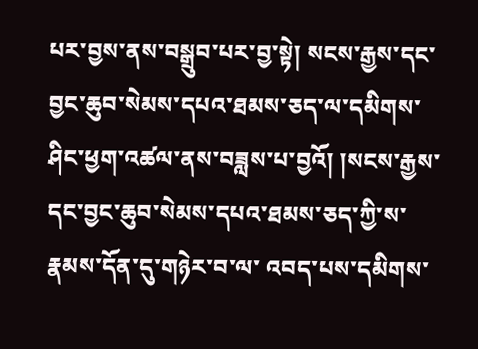པར་བྱས་ནས་བསྒྲུབ་པར་བྱ་སྟེ། སངས་རྒྱས་དང་བྱང་ཆུབ་སེམས་དཔའ་ཐམས་ཅད་ལ་དམིགས་ཤིང་ཕྱག་འཚལ་ནས་བཟླས་པ་བྱའོ། །སངས་རྒྱས་དང་བྱང་ཆུབ་སེམས་དཔའ་ཐམས་ཅད་ཀྱི་ས་རྣམས་དོན་དུ་གཉེར་བ་ལ་ འབད་པས་དམིགས་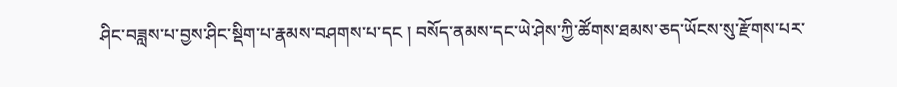ཤིང་བཟླས་པ་བྱས་ཤིང་སྡིག་པ་རྣམས་བཤགས་པ་དང ། བསོད་ནམས་དང་ཡེ་ཤེས་ཀྱི་ཚོགས་ཐམས་ཅད་ཡོངས་སུ་རྫོགས་པར་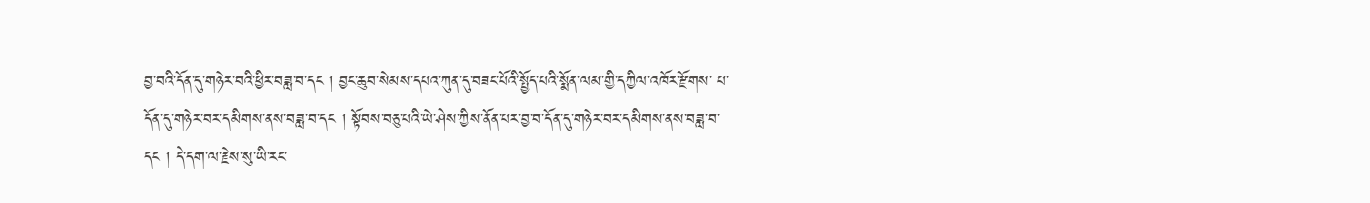བྱ་བའི་དོན་དུ་གཉེར་བའི་ཕྱིར་བཟླ་བ་དང ། བྱང་ཆུབ་སེམས་དཔའ་ཀུན་དུ་བཟང་པོའི་སྤྱོད་པའི་སྨོན་ལམ་གྱི་དཀྱིལ་འཁོར་རྫོགས་ པ་དོན་དུ་གཉེར་བར་དམིགས་ནས་བཟླ་བ་དང ། སྟོབས་བཅུ་པའི་ཡེ་ཤེས་ཀྱིས་ནོན་པར་བྱ་བ་དོན་དུ་གཉེར་བར་དམིགས་ནས་བཟླ་བ་དང ། དེ་དག་ལ་རྗེས་སུ་ཡི་རང་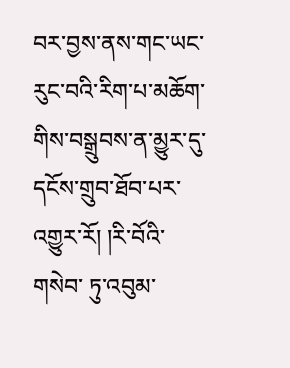བར་བྱས་ནས་གང་ཡང་རུང་བའི་རིག་པ་མཆོག་གིས་བསྒྲུབས་ན་མྱུར་དུ་དངོས་གྲུབ་ཐོབ་པར་འགྱུར་རོ། །རི་བོའི་གསེབ་ ཏུ་འབུམ་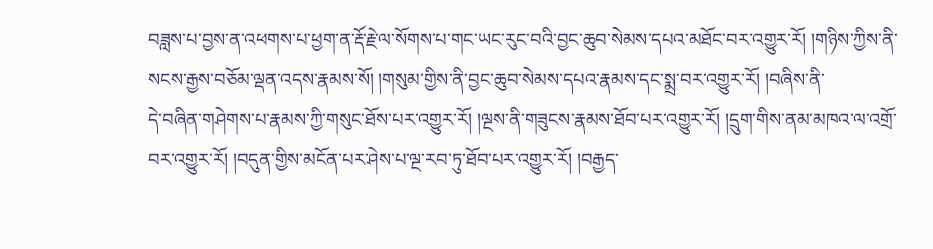བཟླས་པ་བྱས་ན་འཕགས་པ་ཕྱག་ན་རྡོ་རྗེ་ལ་སོགས་པ་གང་ཡང་རུང་བའི་བྱང་ཆུབ་སེམས་དཔའ་མཐོང་བར་འགྱུར་རོ། །གཉིས་ཀྱིས་ནི་སངས་རྒྱས་བཅོམ་ལྡན་འདས་རྣམས་སོ། །གསུམ་གྱིས་ནི་བྱང་ཆུབ་སེམས་དཔའ་རྣམས་དང་སྨྲ་བར་འགྱུར་རོ། །བཞིས་ནི་
དེ་བཞིན་གཤེགས་པ་རྣམས་ཀྱི་གསུང་ཐོས་པར་འགྱུར་རོ། །ལྔས་ནི་གཟུངས་རྣམས་ཐོབ་པར་འགྱུར་རོ། །དྲུག་གིས་ནམ་མཁའ་ལ་འགྲོ་བར་འགྱུར་རོ། །བདུན་གྱིས་མངོན་པར་ཤེས་པ་ལྔ་རབ་ཏུ་ཐོབ་པར་འགྱུར་རོ། །བརྒྱད་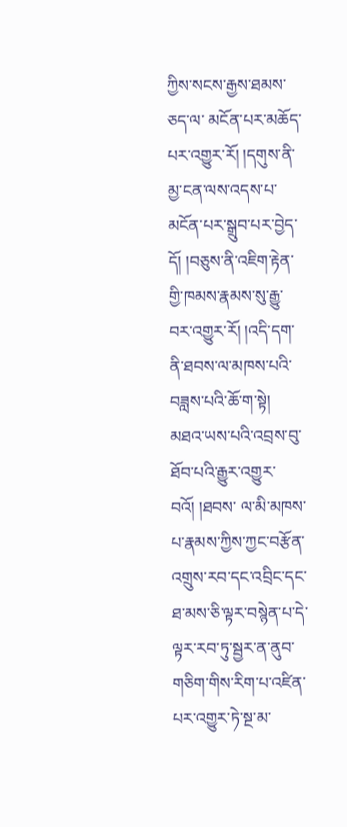ཀྱིས་སངས་རྒྱས་ཐམས་ཅད་ལ་ མངོན་པར་མཆོད་པར་འགྱུར་རོ། །དགུས་ནི་མྱ་ངན་ལས་འདས་པ་མངོན་པར་སྒྲུབ་པར་བྱེད་དོ། །བཅུས་ནི་འཇིག་རྟེན་གྱི་ཁམས་རྣམས་སུ་རྒྱུ་བར་འགྱུར་རོ། །འདི་དག་ནི་ཐབས་ལ་མཁས་པའི་བཟླས་པའི་ཆོ་ག་སྟེ། མཐའ་ཡས་པའི་འབྲས་བུ་ཐོབ་པའི་རྒྱུར་འགྱུར་བའོ། །ཐབས་ ལ་མི་མཁས་པ་རྣམས་ཀྱིས་ཀྱང་བརྩོན་འགྲུས་རབ་དང་འབྲིང་དང་ཐ་མས་ཅི་ལྟར་བསྙེན་པ་དེ་ལྟར་རབ་ཏུ་སྦྱར་ན་ནུབ་གཅིག་གིས་རིག་པ་འཛིན་པར་འགྱུར་ཏེ་སྔ་མ་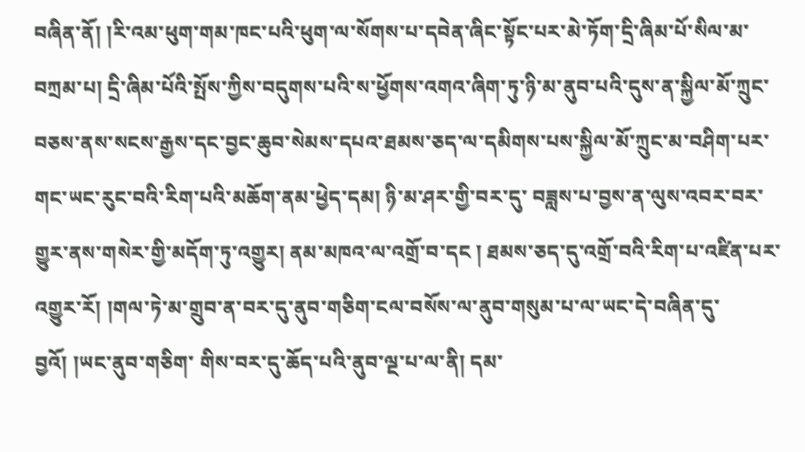བཞིན་ནོ། །རི་འམ་ཕུག་གམ་ཁང་པའི་ཕུག་ལ་སོགས་པ་དབེན་ཞིང་སྟོང་པར་མེ་ཏོག་དྲི་ཞིམ་པོ་སིལ་མ་བཀྲམ་པ། དྲི་ཞིམ་པོའི་སྤོས་ཀྱིས་བདུགས་པའི་ས་ཕྱོགས་འགའ་ཞིག་ཏུ་ཉི་མ་ནུབ་པའི་དུས་ན་སྐྱིལ་མོ་ཀྲུང་བཅས་ནས་སངས་རྒྱས་དང་བྱང་ཆུབ་སེམས་དཔའ་ཐམས་ཅད་ལ་དམིགས་པས་སྐྱིལ་མོ་ཀྲུང་མ་བཤིག་པར་གང་ཡང་རུང་བའི་རིག་པའི་མཆོག་ནམ་ཕྱེད་དམ། ཉི་མ་ཤར་གྱི་བར་དུ་ བཟླས་པ་བྱས་ན་ལུས་འབར་བར་གྱུར་ནས་གསེར་གྱི་མདོག་ཏུ་འགྱུར། ནམ་མཁའ་ལ་འགྲོ་བ་དང ། ཐམས་ཅད་དུ་འགྲོ་བའི་རིག་པ་འཛིན་པར་འགྱུར་རོ། །གལ་ཏེ་མ་གྲུབ་ན་བར་དུ་ནུབ་གཅིག་ངལ་བསོས་ལ་ནུབ་གསུམ་པ་ལ་ཡང་དེ་བཞིན་དུ་བྱའོ། །ཡང་ནུབ་གཅིག་ གིས་བར་དུ་ཆོད་པའི་ནུབ་ལྔ་པ་ལ་ནི། དམ་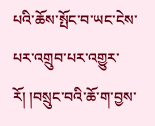པའི་ཆོས་སྤོང་བ་ཡང་ངེས་པར་འགྲུབ་པར་འགྱུར་རོ། །བསྲུང་བའི་ཆོ་ག་བྱས་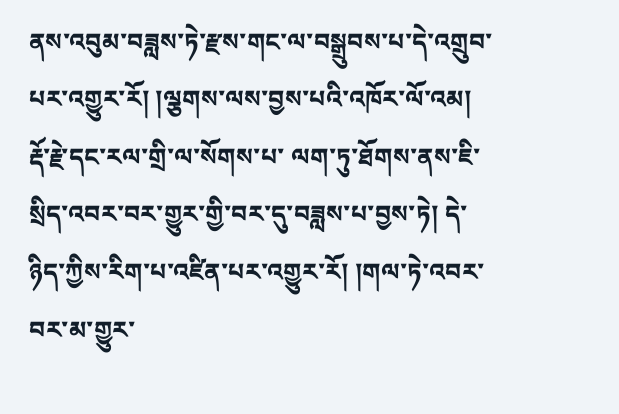ནས་འབུམ་བཟླས་ཏེ་རྫས་གང་ལ་བསྒྲུབས་པ་དེ་འགྲུབ་པར་འགྱུར་རོ། །ལྕགས་ལས་བྱས་པའི་འཁོར་ལོ་འམ། རྡོ་རྗེ་དང་རལ་གྲི་ལ་སོགས་པ་ ལག་ཏུ་ཐོགས་ནས་ཇི་སྲིད་འབར་བར་གྱུར་གྱི་བར་དུ་བཟླས་པ་བྱས་ཏེ། དེ་ཉིད་ཀྱིས་རིག་པ་འཛིན་པར་འགྱུར་རོ། །གལ་ཏེ་འབར་བར་མ་གྱུར་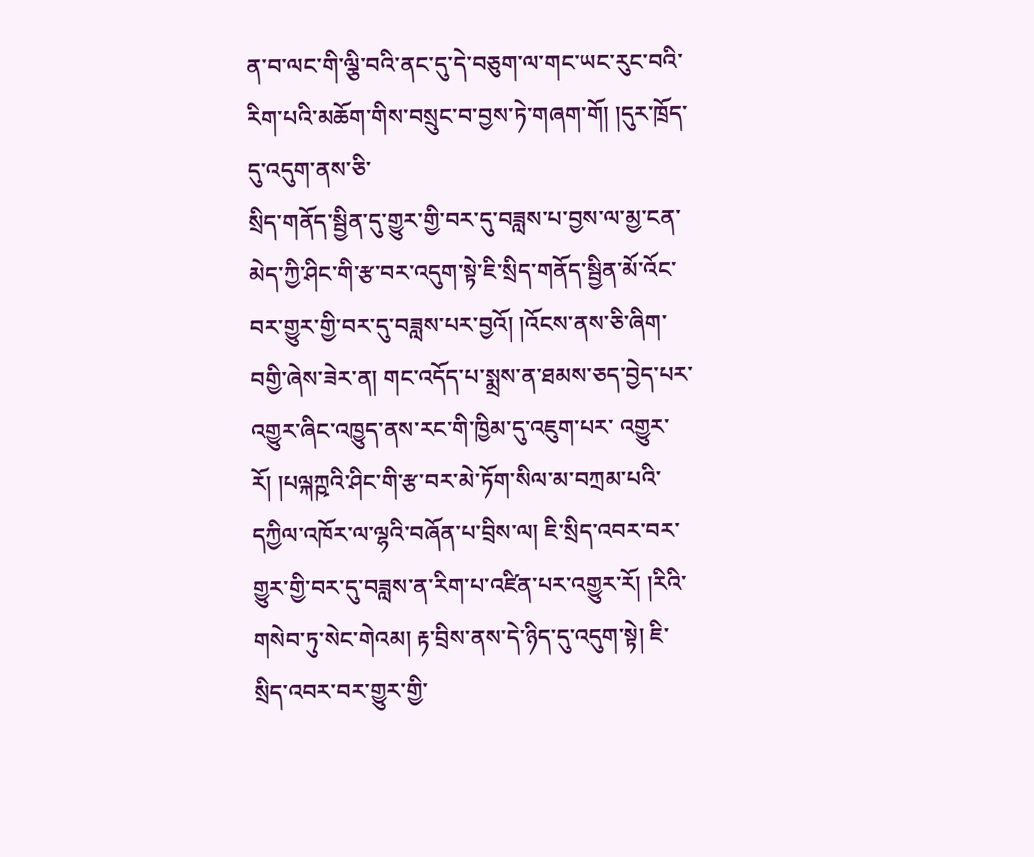ན་བ་ལང་གི་ལྕི་བའི་ནང་དུ་དེ་བཅུག་ལ་གང་ཡང་རུང་བའི་རིག་པའི་མཆོག་གིས་བསྲུང་བ་བྱས་ཏེ་གཞག་གོ། །དུར་ཁྲོད་དུ་འདུག་ནས་ཅི་
སྲིད་གནོད་སྦྱིན་དུ་གྱུར་གྱི་བར་དུ་བཟླས་པ་བྱས་ལ་མྱ་ངན་མེད་ཀྱི་ཤིང་གི་རྩ་བར་འདུག་སྟེ་ཇི་སྲིད་གནོད་སྦྱིན་མོ་འོང་བར་གྱུར་གྱི་བར་དུ་བཟླས་པར་བྱའོ། །འོངས་ནས་ཅི་ཞིག་བགྱི་ཞེས་ཟེར་ན། གང་འདོད་པ་སྨྲས་ན་ཐམས་ཅད་བྱེད་པར་འགྱུར་ཞིང་འཁྱུད་ནས་རང་གི་ཁྱིམ་དུ་འཇུག་པར་ འགྱུར་རོ། །པལྐཀྵའི་ཤིང་གི་རྩ་བར་མེ་ཏོག་སིལ་མ་བཀྲམ་པའི་དཀྱིལ་འཁོར་ལ་ལྷའི་བཞོན་པ་བྲིས་ལ། ཇི་སྲིད་འབར་བར་གྱུར་གྱི་བར་དུ་བཟླས་ན་རིག་པ་འཛིན་པར་འགྱུར་རོ། །རིའི་གསེབ་ཏུ་སེང་གེའམ། རྟ་བྲིས་ནས་དེ་ཉིད་དུ་འདུག་སྟེ། ཇི་སྲིད་འབར་བར་གྱུར་གྱི་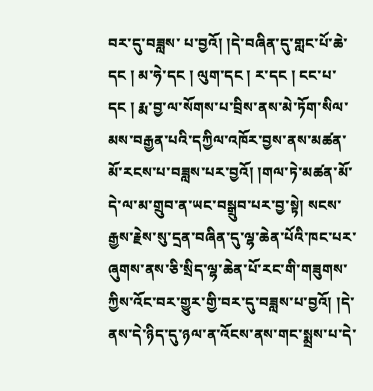བར་དུ་བཟླས་ པ་བྱའོ། །དེ་བཞིན་དུ་གླང་པོ་ཆེ་དང ། མ་ཧེ་དང ། ལུག་དང ། ར་དང ། ངང་པ་དང ། རྨ་བྱ་ལ་སོགས་པ་བྲིས་ནས་མེ་ཏོག་སིལ་མས་བརྒྱན་པའི་དཀྱིལ་འཁོར་བྱས་ནས་མཚན་མོ་རངས་པ་བཟླས་པར་བྱའོ། །གལ་ཏེ་མཚན་མོ་དེ་ལ་མ་གྲུབ་ན་ཡང་བསྒྲུབ་པར་བྱ་སྟེ། སངས་ རྒྱས་རྗེས་སུ་དྲན་བཞིན་དུ་ལྷ་ཆེན་པོའི་ཁང་པར་ཞུགས་ནས་ཅི་སྲིད་ལྷ་ཆེན་པོ་རང་གི་གཟུགས་ཀྱིས་འོང་བར་གྱུར་གྱི་བར་དུ་བཟླས་པ་བྱའོ། །དེ་ནས་དེ་ཉིད་དུ་ཉལ་ན་འོངས་ནས་གང་སྨྲས་པ་དེ་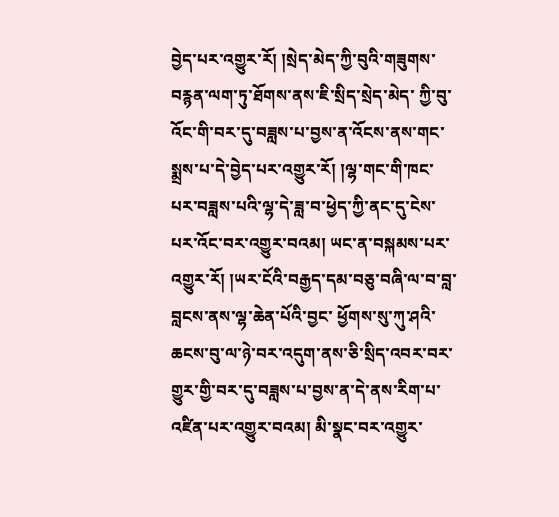བྱེད་པར་འགྱུར་རོ། །སྲེད་མེད་ཀྱི་བུའི་གཟུགས་བརྙན་ལག་ཏུ་ཐོགས་ནས་ཇི་སྲིད་སྲེད་མེད་ ཀྱི་བུ་འོང་གི་བར་དུ་བཟླས་པ་བྱས་ན་འོངས་ནས་གང་སྨྲས་པ་དེ་བྱེད་པར་འགྱུར་རོ། །ལྷ་གང་གི་ཁང་པར་བཟླས་པའི་ལྷ་དེ་ཟླ་བ་ཕྱེད་ཀྱི་ནང་དུ་ངེས་པར་འོང་བར་འགྱུར་བའམ། ཡང་ན་བསྐམས་པར་འགྱུར་རོ། །ཡར་ངོའི་བརྒྱད་དམ་བཅུ་བཞི་ལ་བ་བླ་བླངས་ནས་ལྷ་ཆེན་པོའི་བྱང་ ཕྱོགས་སུ་ཀུ་ཤའི་ཆངས་བུ་ལ་ཉེ་བར་འདུག་ནས་ཅི་སྲིད་འབར་བར་གྱུར་གྱི་བར་དུ་བཟླས་པ་བྱས་ན་དེ་ནས་རིག་པ་འཛིན་པར་འགྱུར་བའམ། མི་སྣང་བར་འགྱུར་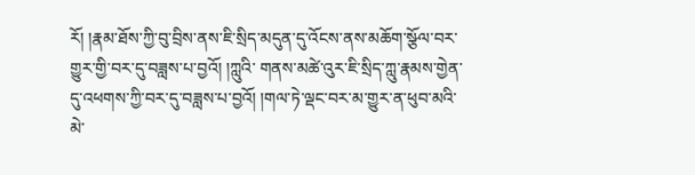རོ། །རྣམ་ཐོས་ཀྱི་བུ་བྲིས་ནས་ཇི་སྲིད་མདུན་དུ་འོངས་ནས་མཆོག་སྩོལ་བར་གྱུར་གྱི་བར་དུ་བཟླས་པ་བྱའོ། །ཀླུའི་ གནས་མཚེ་འུར་ཇི་སྲིད་ཀླུ་རྣམས་གྱེན་དུ་འཕགས་ཀྱི་བར་དུ་བཟླས་པ་བྱའོ། །གལ་ཏེ་ལྡང་བར་མ་གྱུར་ན་ཕུབ་མའི་མེ་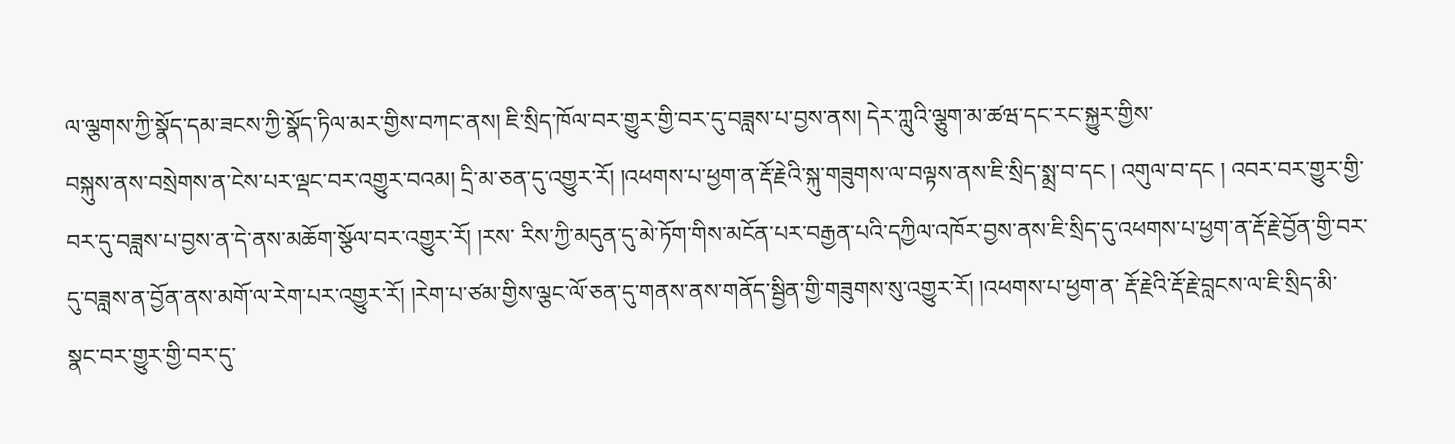ལ་ལྕགས་ཀྱི་སྣོད་དམ་ཟངས་ཀྱི་སྣོད་ཏིལ་མར་གྱིས་བཀང་ནས། ཇི་སྲིད་ཁོལ་བར་གྱུར་གྱི་བར་དུ་བཟླས་པ་བྱས་ནས། དེར་ཀླུའི་ལྕུག་མ་ཚཝ་དང་རང་སྐྱུར་གྱིས་
བསྐུས་ནས་བསྲེགས་ན་ངེས་པར་ལྡང་བར་འགྱུར་བའམ། དྲི་མ་ཅན་དུ་འགྱུར་རོ། །འཕགས་པ་ཕྱག་ན་རྡོ་རྗེའི་སྐུ་གཟུགས་ལ་བལྟས་ནས་ཇི་སྲིད་སྨྲ་བ་དང ། འགུལ་བ་དང ། འབར་བར་གྱུར་གྱི་བར་དུ་བཟླས་པ་བྱས་ན་དེ་ནས་མཆོག་སྩོལ་བར་འགྱུར་རོ། །རས་ རིས་ཀྱི་མདུན་དུ་མེ་ཏོག་གིས་མངོན་པར་བརྒྱན་པའི་དཀྱིལ་འཁོར་བྱས་ནས་ཇི་སྲིད་དུ་འཕགས་པ་ཕྱག་ན་རྡོ་རྗེ་བྱོན་གྱི་བར་དུ་བཟླས་ན་བྱོན་ནས་མགོ་ལ་རེག་པར་འགྱུར་རོ། །རེག་པ་ཙམ་གྱིས་ལྕང་ལོ་ཅན་དུ་གནས་ནས་གནོད་སྦྱིན་གྱི་གཟུགས་སུ་འགྱུར་རོ། །འཕགས་པ་ཕྱག་ན་ རྡོ་རྗེའི་རྡོ་རྗེ་བླངས་ལ་ཇི་སྲིད་མི་སྣང་བར་གྱུར་གྱི་བར་དུ་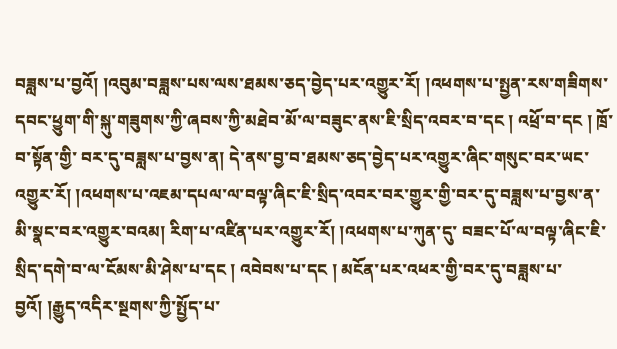བཟླས་པ་བྱའོ། །འབུམ་བཟླས་པས་ལས་ཐམས་ཅད་བྱེད་པར་འགྱུར་རོ། །འཕགས་པ་སྤྱན་རས་གཟིགས་དབང་ཕྱུག་གི་སྐུ་གཟུགས་ཀྱི་ཞབས་ཀྱི་མཐེབ་མོ་ལ་བཟུང་ནས་ཇི་སྲིད་འབར་བ་དང ། འཕྲོ་བ་དང ། ཁྲོ་བ་སྟོན་གྱི་ བར་དུ་བཟླས་པ་བྱས་ན། དེ་ནས་བྱ་བ་ཐམས་ཅད་བྱེད་པར་འགྱུར་ཞིང་གསུང་བར་ཡང་འགྱུར་རོ། །འཕགས་པ་འཇམ་དཔལ་ལ་བལྟ་ཞིང་ཇི་སྲིད་འབར་བར་གྱུར་གྱི་བར་དུ་བཟླས་པ་བྱས་ན་མི་སྣང་བར་འགྱུར་བའམ། རིག་པ་འཛིན་པར་འགྱུར་རོ། །འཕགས་པ་ཀུན་དུ་ བཟང་པོ་ལ་བལྟ་ཞིང་ཇི་སྲིད་དགེ་བ་ལ་ངོམས་མི་ཤེས་པ་དང ། འབེབས་པ་དང ། མངོན་པར་འཕར་གྱི་བར་དུ་བཟླས་པ་བྱའོ། །རྒྱུད་འདིར་སྔགས་ཀྱི་སྤྱོད་པ་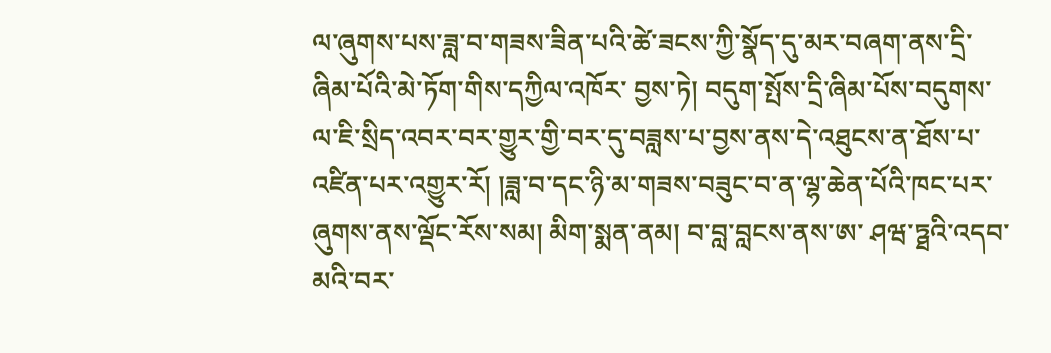ལ་ཞུགས་པས་ཟླ་བ་གཟས་ཟིན་པའི་ཚེ་ཟངས་ཀྱི་སྣོད་དུ་མར་བཞག་ནས་དྲི་ཞིམ་པོའི་མེ་ཏོག་གིས་དཀྱིལ་འཁོར་ བྱས་ཏེ། བདུག་སྤོས་དྲི་ཞིམ་པོས་བདུགས་ལ་ཇི་སྲིད་འབར་བར་གྱུར་གྱི་བར་དུ་བཟླས་པ་བྱས་ནས་དེ་འཐུངས་ན་ཐོས་པ་འཛིན་པར་འགྱུར་རོ། །ཟླ་བ་དང་ཉི་མ་གཟས་བཟུང་བ་ན་ལྷ་ཆེན་པོའི་ཁང་པར་ཞུགས་ནས་ལྡོང་རོས་སམ། མིག་སྨན་ནམ། བ་བླ་བླངས་ནས་ཨ་ ཤཝ་ཏྠའི་འདབ་མའི་བར་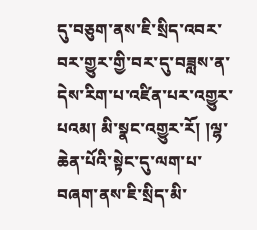དུ་བཅུག་ནས་ཇི་སྲིད་འབར་བར་གྱུར་གྱི་བར་དུ་བཟླས་ན་དེས་རིག་པ་འཛིན་པར་འགྱུར་པའམ། མི་སྣང་འགྱུར་རོ། །ལྷ་ཆེན་པོའི་སྟེང་དུ་ལག་པ་བཞག་ནས་ཇི་སྲིད་མི་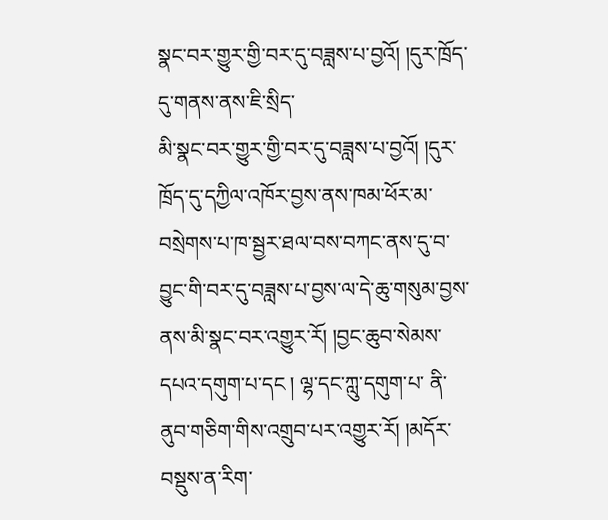སྣང་བར་གྱུར་གྱི་བར་དུ་བཟླས་པ་བྱའོ། །དུར་ཁྲོད་དུ་གནས་ནས་ཇི་སྲིད་
མི་སྣང་བར་གྱུར་གྱི་བར་དུ་བཟླས་པ་བྱའོ། །དུར་ཁྲོད་དུ་དཀྱིལ་འཁོར་བྱས་ནས་ཁམ་ཕོར་མ་བསྲེགས་པ་ཁ་སྦྱར་ཐལ་བས་བཀང་ནས་དུ་བ་བྱུང་གི་བར་དུ་བཟླས་པ་བྱས་ལ་དེ་ཆུ་གསུམ་བྱས་ནས་མི་སྣང་བར་འགྱུར་རོ། །བྱང་ཆུབ་སེམས་དཔའ་དགུག་པ་དང ། ལྷ་དང་ཀླུ་དགུག་པ་ ནི་ནུབ་གཅིག་གིས་འགྲུབ་པར་འགྱུར་རོ། །མདོར་བསྡུས་ན་རིག་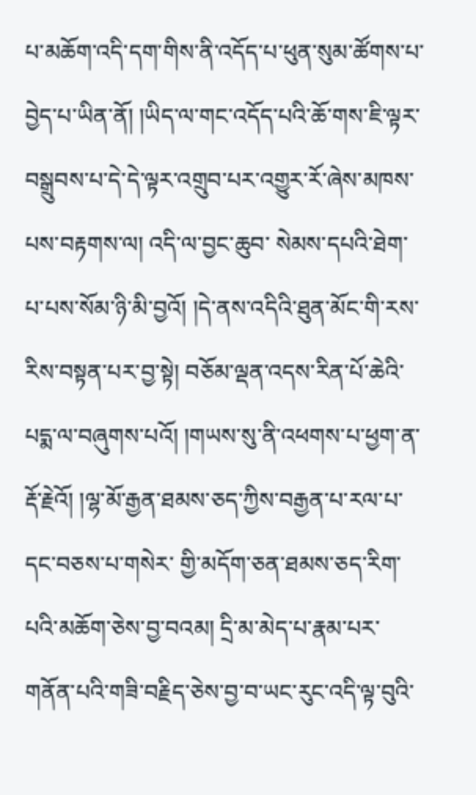པ་མཆོག་འདི་དག་གིས་ནི་འདོད་པ་ཕུན་སུམ་ཚོགས་པ་བྱེད་པ་ཡིན་ནོ། །ཡིད་ལ་གང་འདོད་པའི་ཆོ་གས་ཇི་ལྟར་བསྒྲུབས་པ་དེ་དེ་ལྟར་འགྲུབ་པར་འགྱུར་རོ་ཞེས་མཁས་པས་བརྟགས་ལ། འདི་ལ་བྱང་ཆུབ་ སེམས་དཔའི་ཐེག་པ་པས་སོམ་ཉི་མི་བྱའོ། །དེ་ནས་འདིའི་ཐུན་མོང་གི་རས་རིས་བསྟན་པར་བྱ་སྟེ། བཅོམ་ལྡན་འདས་རིན་པོ་ཆེའི་པདྨ་ལ་བཞུགས་པའོ། །གཡས་སུ་ནི་འཕགས་པ་ཕྱག་ན་རྡོ་རྗེའོ། །ལྷ་མོ་རྒྱན་ཐམས་ཅད་ཀྱིས་བརྒྱན་པ་རལ་པ་དང་བཅས་པ་གསེར་ གྱི་མདོག་ཅན་ཐམས་ཅད་རིག་པའི་མཆོག་ཅེས་བྱ་བའམ། དྲི་མ་མེད་པ་རྣམ་པར་གནོན་པའི་གཟི་བརྗིད་ཅེས་བྱ་བ་ཡང་རུང་འདི་ལྟ་བུའི་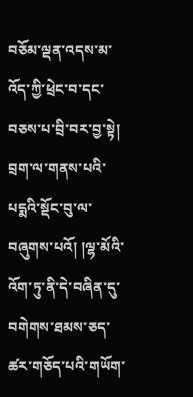བཅོམ་ལྡན་འདས་མ་འོད་ཀྱི་ཕྲེང་བ་དང་བཅས་པ་བྲི་བར་བྱ་སྟེ། བྲག་ལ་གནས་པའི་པདྨའི་སྡོང་བུ་ལ་བཞུགས་པའོ། །ལྷ་མོའི་ འོག་ཏུ་ནི་དེ་བཞིན་དུ་བགེགས་ཐམས་ཅད་ཚར་གཅོད་པའི་གཡོག་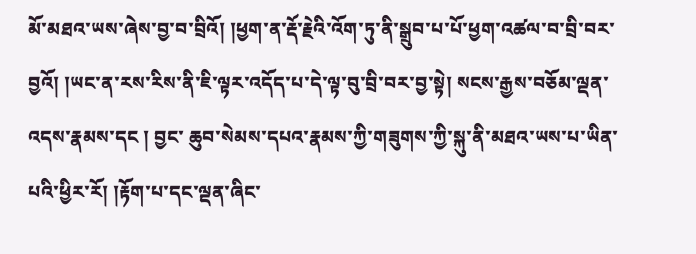མོ་མཐའ་ཡས་ཞེས་བྱ་བ་བྲིའོ། །ཕྱག་ན་རྡོ་རྗེའི་འོག་ཏུ་ནི་སྒྲུབ་པ་པོ་ཕྱག་འཚལ་བ་བྲི་བར་བྱའོ། །ཡང་ན་རས་རིས་ནི་ཇི་ལྟར་འདོད་པ་དེ་ལྟ་བུ་བྲི་བར་བྱ་སྟེ། སངས་རྒྱས་བཅོམ་ལྡན་འདས་རྣམས་དང ། བྱང་ ཆུབ་སེམས་དཔའ་རྣམས་ཀྱི་གཟུགས་ཀྱི་སྐུ་ནི་མཐའ་ཡས་པ་ཡིན་པའི་ཕྱིར་རོ། །རྟོག་པ་དང་ལྡན་ཞིང་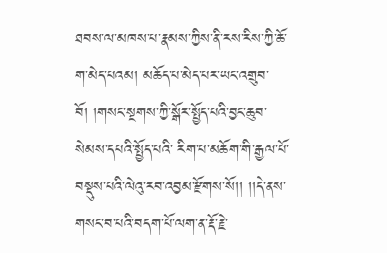ཐབས་ལ་མཁས་པ་རྣམས་ཀྱིས་ནི་རས་རིས་ཀྱི་ཆོ་ག་མེད་པའམ། མཆོད་པ་མེད་པར་ཡང་འགྲུབ་བོ། །གསང་སྔགས་ཀྱི་སྒོར་སྤྱོད་པའི་བྱང་ཆུབ་སེམས་དཔའི་སྤྱོད་པའི་ རིག་པ་མཆོག་གི་རྒྱལ་པོ་བསྡུས་པའི་ལེའུ་རབ་འབྱམ་རྫོགས་སོ།། །།དེ་ནས་གསང་བ་པའི་བདག་པོ་ལག་ན་རྡོ་རྗེ་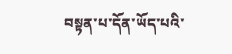བསྟན་པ་དོན་ཡོད་པའི་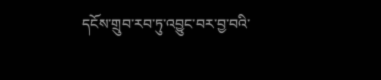དངོས་གྲུབ་རབ་ཏུ་འབྱུང་བར་བྱ་བའི་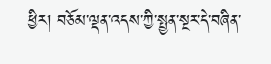ཕྱིར། བཅོམ་ལྡན་འདས་ཀྱི་སྤྱན་སྔར་དེ་བཞིན་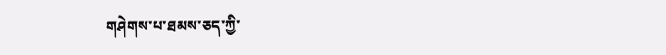གཤེགས་པ་ཐམས་ཅད་ཀྱི་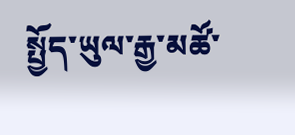སྤྱོད་ཡུལ་རྒྱ་མཚོ་